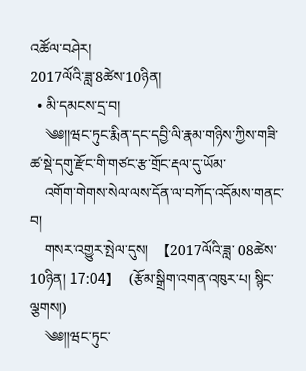འཚོལ་བཤེར།
2017ལོའི་ཟླ་8ཚེས་10ཉིན།
  • མི་དམངས་དྲ་བ།
    ༄༅།།ཝང་ཏུང་རྨིན་དང་དབྱི་ལི་རྣམ་གཉིས་ཀྱིས་གཟི་ཚ་སྡེ་དགུ་རྫོང་གི་གཙང་རྩ་གྲོང་རྡལ་དུ་ཡོམ་
    འགོག་གེགས་སེལ་ལས་དོན་ལ་བཀོད་འདོམས་གནང་བ།
    གསར་འགྱུར་སྤེལ་དུས།  【2017ལོའི་ཟླ་ 08ཚེས་10ཉིན། 17:04】   (རྩོམ་སྒྲིག་འགན་འཁུར་པ། སྙིང་ལྕགས།)
    ༄༅།།ཝང་ཏུང་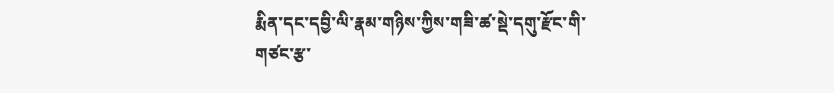རྨིན་དང་དབྱི་ལི་རྣམ་གཉིས་ཀྱིས་གཟི་ཚ་སྡེ་དགུ་རྫོང་གི་གཙང་རྩ་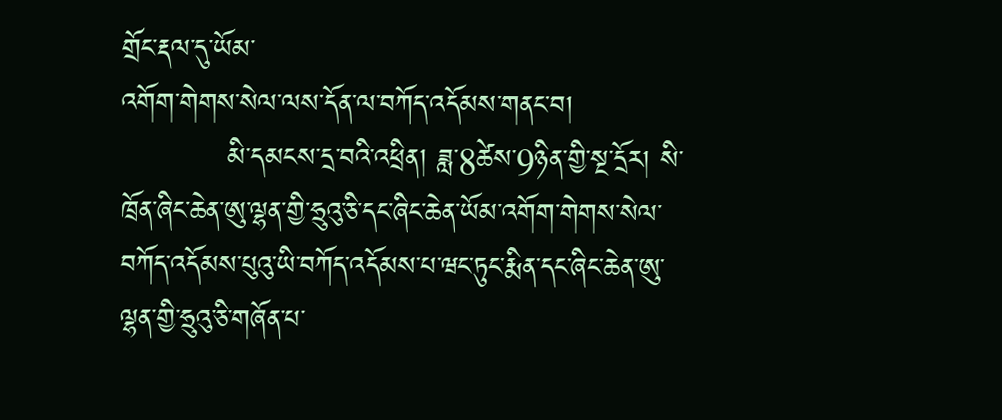གྲོང་རྡལ་དུ་ཡོམ་
འགོག་གེགས་སེལ་ལས་དོན་ལ་བཀོད་འདོམས་གནང་བ།
           མི་དམངས་དྲ་བའི་འཕྲིན། ཟླ་8ཚེས་9ཉིན་གྱི་སྔ་དྲོར། སི་ཁྲོན་ཞིང་ཆེན་ཨུ་ལྷན་གྱི་ཧྲུའུ་ཅི་དང་ཞིང་ཆེན་ཡོམ་འགོག་གེགས་སེལ་བཀོད་འདོམས་པུའུ་ཡི་བཀོད་འདོམས་པ་ཝང་ཏུང་རྨིན་དང་ཞིང་ཆེན་ཨུ་ལྷན་གྱི་ཧྲུའུ་ཅི་གཞོན་པ་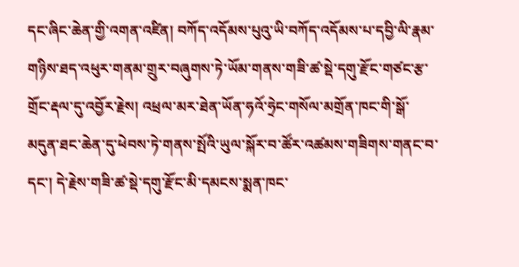དང་ཞིང་ཆེན་གྱི་འགན་འཛིན། བཀོད་འདོམས་པུའུ་ཡི་བཀོད་འདོམས་པ་དབྱི་ལི་རྣམ་གཉིས་ཐད་འཕུར་གནམ་གྲུར་བཞུགས་ཏེ་ཡོམ་གནས་གཟི་ཚ་སྡེ་དགུ་རྫོང་གཙང་རྩ་གྲོང་རྡལ་དུ་འབྱོར་རྗེས། འཕྲལ་མར་ཐེན་ཡོན་ཧའོ་ཧྲེང་གསོལ་མགྲོན་ཁང་གི་སྒོ་མདུན་ཐང་ཆེན་དུ་ཕེབས་ཏེ་གནས་སྤོའི་ཡུལ་སྐོར་བ་ཚོར་འཚམས་གཟིགས་གནང་བ་དང་། དེ་རྗེས་གཟི་ཚ་སྡེ་དགུ་རྫོང་མི་དམངས་སྨན་ཁང་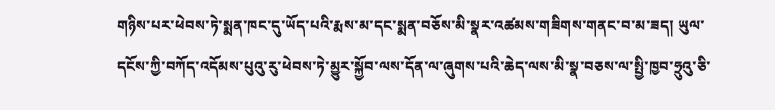གཉིས་པར་ཕེབས་ཏེ་སྨན་ཁང་དུ་ཡོད་པའི་རྨས་མ་དང་སྨན་བཅོས་མི་སྣར་འཚམས་གཟིགས་གནང་བ་མ་ཟད། ཡུལ་དངོས་ཀྱི་བཀོད་འདོམས་པུའུ་རུ་ཕེབས་ཏེ་མྱུར་སྐྱོབ་ལས་དོན་ལ་ཞུགས་པའི་ཆེད་ལས་མི་སྣ་བཅས་ལ་སྤྱི་ཁྱབ་ཧྲུའུ་ཅི་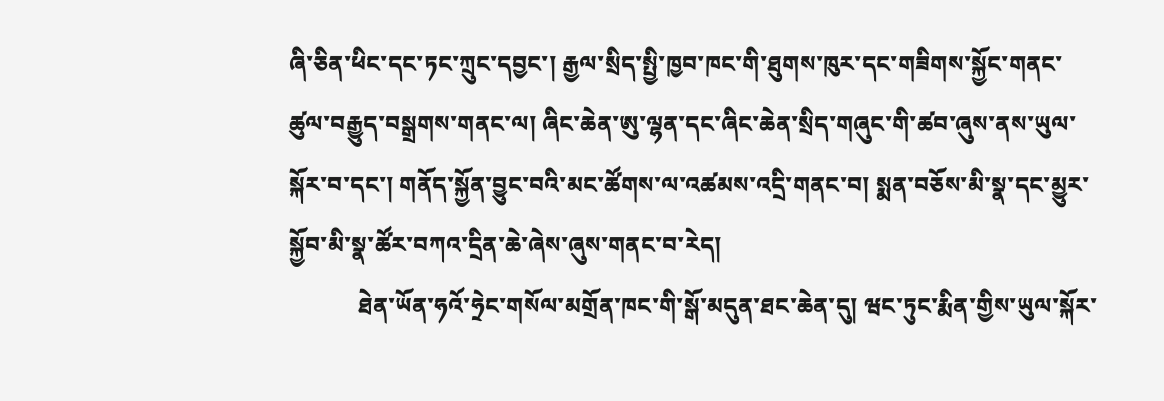ཞི་ཅིན་ཕིང་དང་ཏང་ཀྲུང་དབྱང་། རྒྱལ་སྲིད་སྤྱི་ཁྱབ་ཁང་གི་ཐུགས་ཁུར་དང་གཟིགས་སྐྱོང་གནང་ཚུལ་བརྒྱུད་བསྒྲགས་གནང་ལ། ཞིང་ཆེན་ཨུ་ལྷན་དང་ཞིང་ཆེན་སྲིད་གཞུང་གི་ཚབ་ཞུས་ནས་ཡུལ་སྐོར་བ་དང་། གནོད་སྐྱོན་བྱུང་བའི་མང་ཚོགས་ལ་འཚམས་འདྲི་གནང་བ། སྨན་བཅོས་མི་སྣ་དང་མྱུར་སྐྱོབ་མི་སྣ་ཚོར་བཀའ་དྲིན་ཆེ་ཞེས་ཞུས་གནང་བ་རེད།
            ཐེན་ཡོན་ཧའོ་ཧྲེང་གསོལ་མགྲོན་ཁང་གི་སྒོ་མདུན་ཐང་ཆེན་དུ། ཝང་ཏུང་རྨིན་གྱིས་ཡུལ་སྐོར་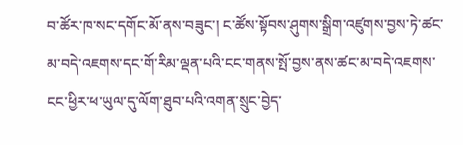བ་ཚོར་ཁ་སང་དགོང་མོ་ནས་བཟུང་། ང་ཚོས་སྟོབས་ཤུགས་སྒྲིག་འཛུགས་བྱས་ཏེ་ཚང་མ་བདེ་འཇགས་དང་གོ་རིམ་ལྡན་པའི་ངང་གནས་སྤོ་བྱས་ནས་ཚང་མ་བདེ་འཇགས་ངང་ཕྱིར་ཕ་ཡུལ་དུ་ལོག་ཐུབ་པའི་འགན་སྲུང་བྱེད་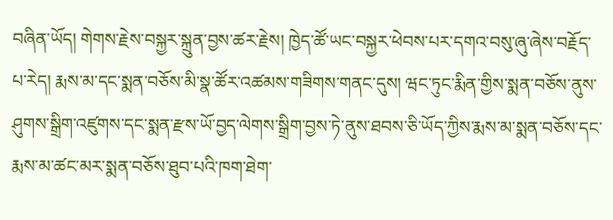བཞིན་ཡོད། གེགས་རྗེས་བསྐྱར་སྐྲུན་བྱས་ཚར་རྗེས། ཁྱེད་ཚོ་ཡང་བསྐྱར་ཕེབས་པར་དགའ་བསུ་ཞུ་ཞེས་བརྗོད་པ་རེད། རྨས་མ་དང་སྨན་བཅོས་མི་སྣ་ཚོར་འཚམས་གཟིགས་གནང་དུས། ཝང་ཏུང་རྨིན་གྱིས་སྨན་བཅོས་ནུས་ཤུགས་སྒྲིག་འཛུགས་དང་སྨན་རྫས་ཡོ་བྱད་ལེགས་སྒྲིག་བྱས་ཏེ་ནུས་ཐབས་ཅི་ཡོད་ཀྱིས་རྨས་མ་སྨན་བཅོས་དང་རྨས་མ་ཚང་མར་སྨན་བཅོས་ཐུབ་པའི་ཁག་ཐེག་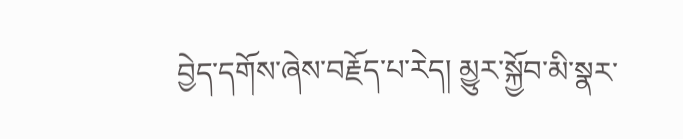བྱེད་དགོས་ཞེས་བརྗོད་པ་རེད། མྱུར་སྐྱོབ་མི་སྣར་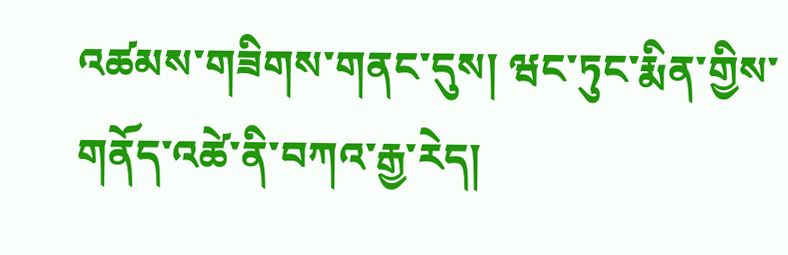འཚམས་གཟིགས་གནང་དུས། ཝང་ཏུང་རྨིན་གྱིས་གནོད་འཚེ་ནི་བཀའ་རྒྱ་རེད།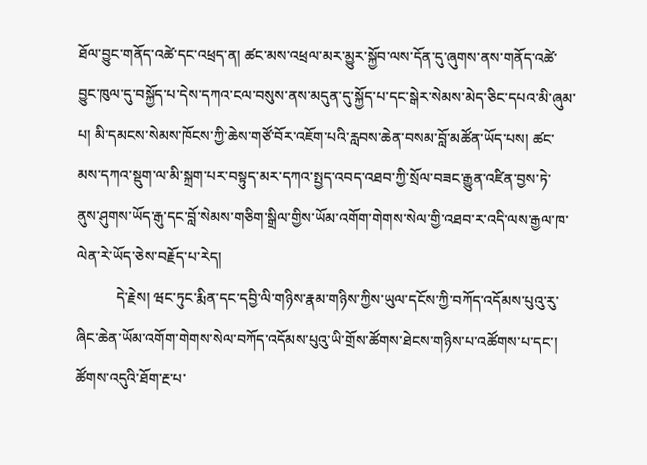ཐོལ་བྱུང་གནོད་འཚེ་དང་འཕྲད་ན། ཚང་མས་འཕྲལ་མར་མྱུར་སྐྱོབ་ལས་དོན་དུ་ཞུགས་ནས་གནོད་འཚེ་བྱུང་ཁུལ་དུ་བསྐྱོད་པ་དེས་དཀའ་ངལ་བསུས་ནས་མདུན་དུ་སྐྱོད་པ་དང་སྒེར་སེམས་མེད་ཅིང་དཔའ་མི་ཞུམ་པ། མི་དམངས་སེམས་ཁོངས་ཀྱི་ཆེས་གཙོ་བོར་འཇོག་པའི་རླབས་ཆེན་བསམ་བློ་མཚོན་ཡོད་པས། ཚང་མས་དཀའ་སྡུག་ལ་མི་སྐྲག་པར་བསྟུད་མར་དཀའ་སྤྱད་འབད་འཐབ་ཀྱི་སྲོལ་བཟང་རྒྱུན་འཛིན་བྱས་ཏེ་ནུས་ཤུགས་ཡོད་རྒུ་དང་བློ་སེམས་གཅིག་སྒྲིལ་གྱིས་ཡོམ་འགོག་གེགས་སེལ་གྱི་འཐབ་ར་འདི་ལས་རྒྱལ་ཁ་ལེན་རེ་ཡོད་ཅེས་བརྗོད་པ་རེད།
           དེ་རྗེས། ཝང་ཏུང་རྨིན་དང་དབྱི་ལི་གཉིས་རྣམ་གཉིས་ཀྱིས་ཡུལ་དངོས་ཀྱི་བཀོད་འདོམས་པུའུ་རུ་ཞིང་ཆེན་ཡོམ་འགོག་གེགས་སེལ་བཀོད་འདོམས་པུའུ་ཡི་གྲོས་ཚོགས་ཐེངས་གཉིས་པ་འཚོགས་པ་དང་། ཚོགས་འདུའི་ཐོག་རྔ་པ་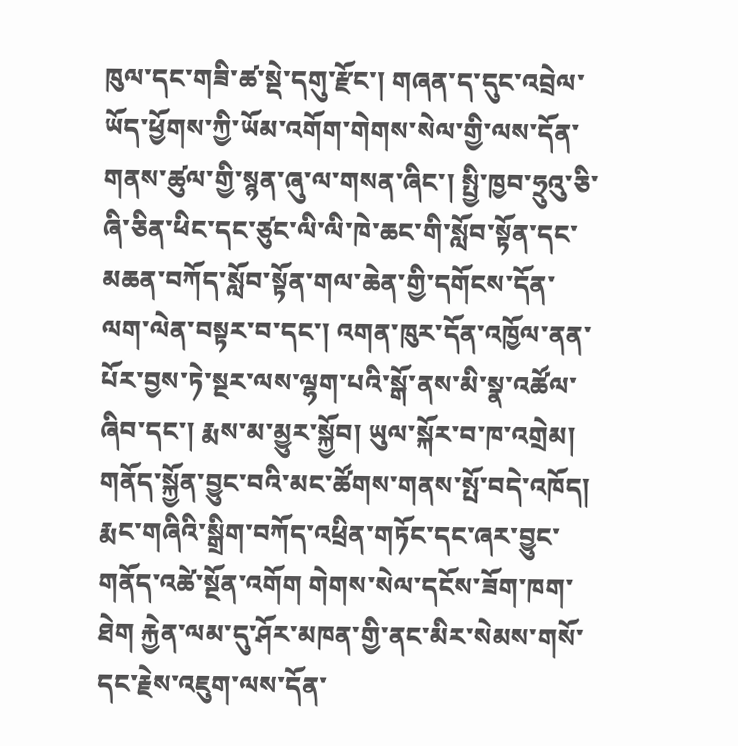ཁུལ་དང་གཟི་ཚ་སྡེ་དགུ་རྫོང་། གཞན་ད་དུང་འབྲེལ་ཡོད་ཕྱོགས་ཀྱི་ཡོམ་འགོག་གེགས་སེལ་གྱི་ལས་དོན་གནས་ཚུལ་གྱི་སྙན་ཞུ་ལ་གསན་ཞིང་། སྤྱི་ཁྱབ་ཧྲུའུ་ཅི་ཞི་ཅིན་ཕིང་དང་ཙུང་ལི་ལི་ཁེ་ཆང་གི་སློབ་སྟོན་དང་མཆན་བཀོད་སློབ་སྟོན་གལ་ཆེན་གྱི་དགོངས་དོན་ལག་ལེན་བསྟར་བ་དང་། འགན་ཁུར་དོན་འཁྱོལ་ནན་པོར་བྱས་ཏེ་སྔར་ལས་ལྷག་པའི་སྒོ་ནས་མི་སྣ་འཚོལ་ཞིབ་དང་། རྨས་མ་མྱུར་སྐྱོབ། ཡུལ་སྐོར་བ་ཁ་འགྲེམ། གནོད་སྐྱོན་བྱུང་བའི་མང་ཚོགས་གནས་སྤོ་བདེ་འཁོད། རྨང་གཞིའི་སྒྲིག་བཀོད་འཕྲིན་གཏོང་དང་ཞར་བྱུང་གནོད་འཚེ་སྔོན་འགོག གེགས་སེལ་དངོས་ཟོག་ཁག་ཐེག རྐྱེན་ལམ་དུ་ཤོར་མཁན་གྱི་ནང་མིར་སེམས་གསོ་དང་རྗེས་འཇུག་ལས་དོན་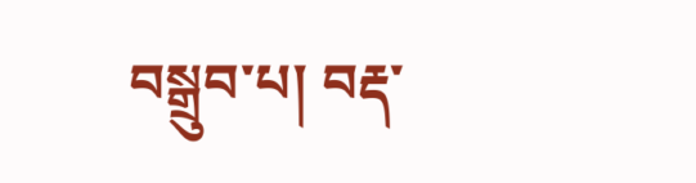བསྒྲུབ་པ། བརྡ་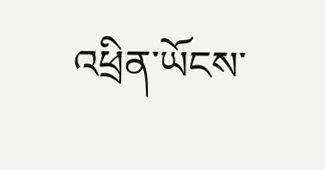འཕྲིན་ཡོངས་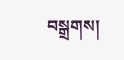བསྒྲགས།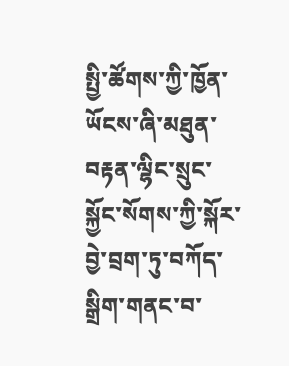སྤྱི་ཚོགས་ཀྱི་ཁྱོན་ཡོངས་ཞི་མཐུན་བརྟན་ལྷིང་སྲུང་སྐྱོང་སོགས་ཀྱི་སྐོར་བྱེ་བྲག་ཏུ་བཀོད་སྒྲིག་གནང་བ་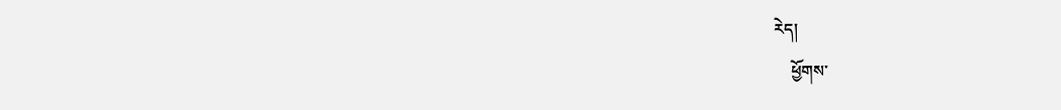རེད།
    ཕྱོགས་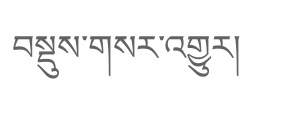བསྡུས་གསར་འགྱུར།